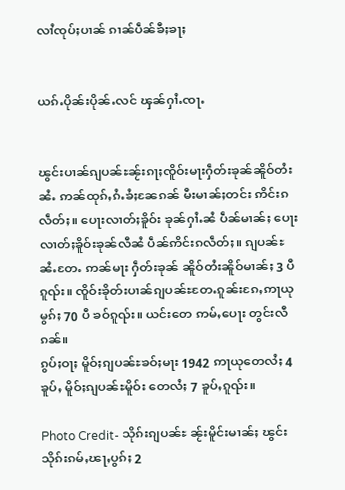လၢႆၸုပ်ႈပၢၼ် ၵၢၼ်ပဵၼ်ၶီႈၶႃႈ


ယၵ်ႉပိုၼ်းပိုၼ်ႉလင် ၾၼ်ႁၢႆႉၸႃႉ


ၽွင်းပၢၼ်ၵျပၼ်ႊၼႂ်းၵႃႈၸိူဝ်းမႃးႁဵတ်းၶုၼ်ၼိူဝ်တႆးၼႆႉ ဢၼ်ထုၵ်ႇၵႆႉၶႆႈၼႄၵၼ် မီးမၢၼ်ႈတင်း ဢိင်းၵလဵတ်ႈ။ ပေႃးလၢတ်ႈၶိူဝ်း ၶုၼ်ႁၢႆႉၼႆ ပဵၼ်မၢၼ်ႈ ပေႃးလၢတ်ႈၶိူဝ်းၶုၼ်လီၼႆ ပဵၼ်ဢိင်းၵလဵတ်ႈ။ ၵျပၼ်ႊၼႆႉတႄႉ ဢၼ်မႃး ႁဵတ်းၶုၼ် ၼိူဝ်တႆးၼိူဝ်မၢၼ်ႈ 3 ပီၵူၺ်း။ ၸိူဝ်းၶိုတ်းပၢၼ်ၵျပၼ်ႊတႄႉၵူၼ်းၵႄႇဢႃယု မွၵ်ႈ 70 ပီ ၶဝ်ၵူၺ်း။ ယင်းတေ ဢမ်ႇပေႃး တွင်းလီၵၼ်။
ၵွပ်ႈဝႃႈ မိူဝ်ႈၵျပၼ်ႊၶဝ်ႈမႃး 1942 ဢႃယုတေလႆႈ 4 ၶူပ်ႇ မိူဝ်ႈၵျပၼ်ႊမိူဝ်း တေလႆႈ 7 ၶူပ်ႇၵူၺ်း။

Photo Credit- သိုၵ်းၵျပၼ်ႊ ၼႂ်းမိူင်းမၢၼ်ႈ ၽွင်းသိုၵ်းၵမ်ႇၽႃႇပွၵ်ႈ 2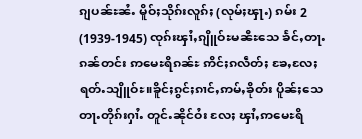ၵျပၼ်ႊၼႆႉ မိူဝ်ႈသိုၵ်းလူၵ်ႈ (လုမ်ႈၾႃႉ) ၵမ်း 2 (1939-1945) ၸုၵ်းၾၢႆႇၵျိူဝ်ႊမၼီႊသေ ၶႅင်ႇတႃႉၵၼ်တင်း ဢမေႊရိၵၼ်ႊ ဢိင်ႈၵလဵတ်ႈ ၶႄႇလႄႈရတ်ႉသျိူဝ်ႊ။ၶိူင်ႈၵွင်ႈၵၢင်ႇဢမ်ႇၶိုတ်း ပိူၼ်ႈသေတႃႉတိုၵ်းႁၢႆႉ တူင်ႉၼိုင်ဝႆး လႄႈ ၾၢႆႇဢမေႊရိ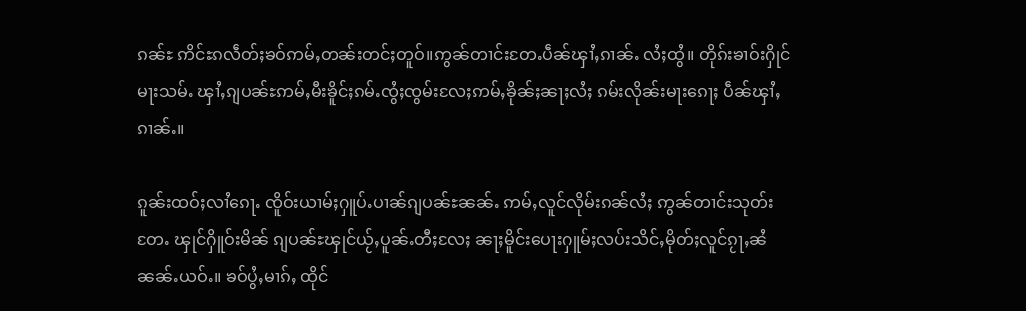ၵၼ်ႊ ဢိင်ႊၵလဵတ်ႈၶဝ်ဢမ်ႇတၼ်းတင်ႈတူဝ်။ဢွၼ်တၢင်းတႄႉပဵၼ်ၾၢႆႇၵၢၼ်ႉ လႆႈထွႆ။ တိုၵ်းၶၢဝ်းႁိုင်မႃးသမ်ႉ ၾၢႆႇၵျပၼ်ႊဢမ်ႇမီးၶိူင်ႈၵမ်ႉၸွႆႈၸွမ်းလႄႈဢမ်ႇၶိုၼ်ႈၼႃႈလႆႈ ၵမ်းလိုၼ်းမႃးၵေႃႈ ပဵၼ်ၾၢႆႇ ၵၢၼ်ႉ။

ၵူၼ်းထဝ်ႈလၢႆၵေႃႉ ၸိူဝ်းယၢမ်ႈႁူပ်ႉပၢၼ်ၵျပၼ်ႊၼၼ်ႉ ဢမ်ႇလူင်လိုမ်းၵၼ်လႆႈ ဢွၼ်တၢင်းသုတ်းတႄႉ ၾုင်ႁိူဝ်းမိၼ် ၵျပၼ်ႊၾုင်ယႂ်ႇပူၼ်ႉတီႈလႄႈ ၼႃႈမိူင်းပေႃးႁူမ်ႈလပ်းသိင်ႇမိုတ်ႈလူင်ၵႂႃႇၼႆၼၼ်ႉယဝ်ႉ။ ၶဝ်ပွႆႇမၢၵ်ႇ ထိုင်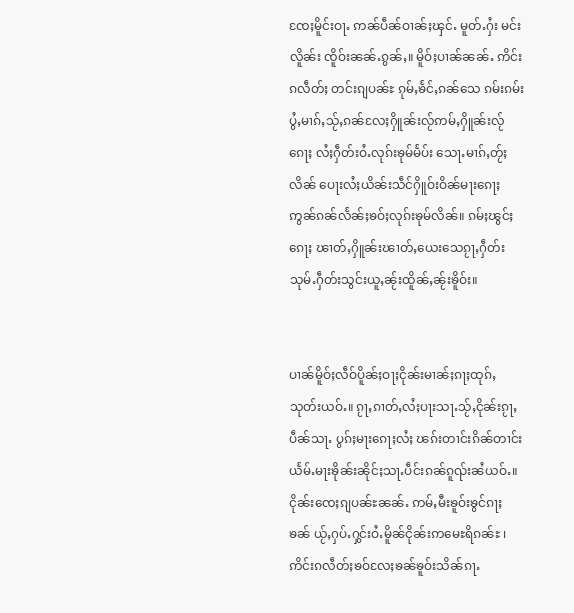ၸႄႈမိူင်းဝႃႉ ဢၼ်ပဵၼ်ဝၢၼ်ႈၾင်ႉ မူတ်ႉႁႆး မင်းလိူၼ်း ၸိူဝ်းၼၼ်ႉၵွၼ်ႇ။ မိူဝ်ႈပၢၼ်ၼၼ်ႉ ဢိင်းၵလဵတ်ႈ တင်းၵျပၼ်ႊ ၵုမ်ႇၶႅင်ႇၵၼ်သေ ၵမ်းၵမ်းပွႆႇမၢၵ်ႇသႂ်ႇၵၼ်လႄႈႁိူၼ်းလႂ်ဢမ်ႇႁိူၼ်းလႂ်ၵေႃႈ လႆႈႁဵတ်းဝႆႉလုၵ်းၶုမ်မႅပ်း သေႃႉမၢၵ်ႇတႂ်ႈလိၼ် ပေႃးလႆႈယိၼ်းသဵင်ႁိူဝ်းဝိၼ်မႃးၵေႃႈ ဢွၼ်ၵၼ်လႅၼ်ႈၶဝ်ႈလုၵ်းၶုမ်လိၼ်။ ၵမ်ႈၽွင်ႈၵေႃႈ ၽၢတ်ႇႁိူၼ်းၽၢတ်ႇယေးသေၵႂႃႇႁဵတ်းသုမ်ႉႁဵတ်းသွင်းယူႇၼႂ်းထိူၼ်ႇၼႂ်းၶိူဝ်း။


ပၢၼ်မိူဝ်ႈလဵဝ်ပိူၼ်ႈဝႃႈငိုၼ်းမၢၼ်ႈၵႃႈထုၵ်ႇသုတ်းယဝ်ႉ။ ၵႂႃႇၵၢတ်ႇလႆႈပႃးသႃႉသႂ်ႇငိုၼ်းၵႂႃႇပဵၼ်သႃႉ ပွၵ်ႈမႃးၵေႃႈလႆႈ ၽၵ်းတၢင်းၵိၼ်တၢင်းယႅမ်ႉမႃးၶိုၼ်းၼိုင်ႈသႃႉပဵင်းၵၼ်ၵူၺ်းၼႆယဝ်ႉ။ ငိုၼ်းၸေႈၵျပၼ်ႊၼၼ်ႉ ဢမ်ႇမီးၶူဝ်းၶွင်ၵႃႈၶၼ် ယႂ်ႇႁပ်ႉႁွင်းဝႆႉမိူၼ်ငိုၼ်းဢမေႊရိၵၼ်ႊ ၊ ဢိင်းၵလဵတ်ႈၶဝ်လႄႈၶၼ်ၶူဝ်းသိၼ်ၵႃႉ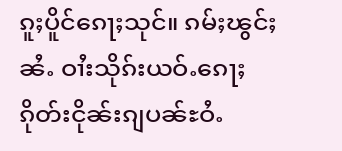ၵူႈပိူင်ၵေႃႈသုင်။ ၵမ်ႈၽွင်ႈၼႆႉ ဝၢႆးသိုၵ်းယဝ်ႉၵေႃႈၵိုတ်းငိုၼ်းၵျပၼ်ႊဝႆႉ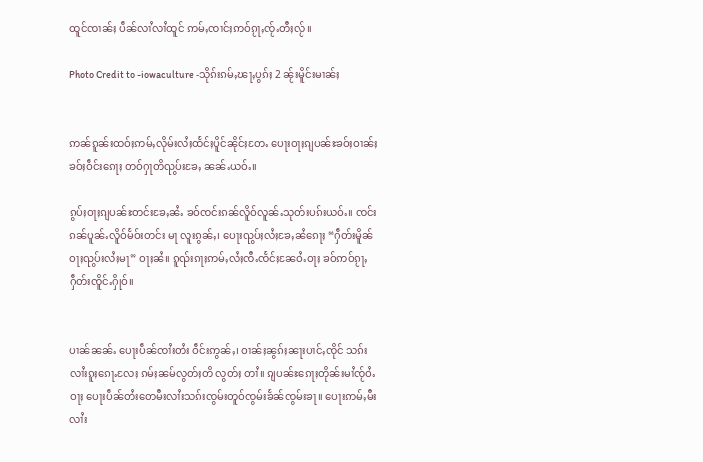ထူင်ၸၢၼ်ႈ ပဵၼ်လၢႆလၢႆထူင် ဢမ်ႇၸၢင်ႈဢဝ်ၵႂႃႇၸႂ်ႉတီႈလႂ်။

Photo Credit to -iowaculture -သိုၵ်းၵမ်ႇၽႃႇပွၵ်ႈ 2 ၼႂ်းမိူင်းမၢၼ်ႈ


ဢၼ်ၵူၼ်းထဝ်ႈဢမ်ႇလိုမ်းလႆႈထႅင်ႈပိူင်ၼိုင်ႈတႄႉ ပေႃးဝႃႈၵျပၼ်ႊၶဝ်ႈဝၢၼ်ႈၶဝ်ႈဝဵင်းၵေႃႈ တဝ်ႁႃတိၺွပ်းၶႄႇ ၼၼ်ႉယဝ်ႉ။

ၵွပ်ႈဝႃႈၵျပၼ်ႊတင်းၶႄႇၼႆႉ ၶဝ်ၸင်းၵၼ်လိူဝ်လူၼ်ႉသုတ်းပၵ်းယဝ်ႉ။ ၸင်းၵၼ်ပူၼ်ႉလိူဝ်မႅဝ်းတင်း မႃ လူးၵွၼ်ႇ၊ ပေႃးၺွပ်ႈလႆႈၶႄႇၼႆၵေႃႈ “ႁဵတ်းမိူၼ်ဝႃႈၺွပ်းလႆႈမႃ” ဝႃႈၼႆ။ ၵူၺ်းၵႃႈဢမ်ႇလႆႈၸီႉၸႅင်ႈၼႄဝႆႉဝႃႈ ၶဝ်ဢဝ်ၵႂႃႇ ႁဵတ်းၸိူင်ႉႁိုဝ်။


ပၢၼ်ၼၼ်ႉ ပေႃးပဵၼ်ၸၢႆးတႆး ဝဵင်းဢွၼ်ႇ၊ ဝၢၼ်ႈၼွၵ်ႈၼႃးပၢင်ႇၸိုင် သၵ်းလၢႆးၵူႈၵေႃႉလႄႈ ၵမ်ႈၼမ်လွတ်ႈတိ လွတ်ႈ တၢႆ။ ၵျပၼ်ႊၵေႃႈတိုၼ်းမၢႆၸႂ်ဝႆႉဝႃႈ ပေႃးပဵၼ်တႆးတေမီးလၢႆးသၵ်းၸွမ်းတူဝ်ၸွမ်းၶႅၼ်ၸွမ်းၶႃ။ ပေႃးဢမ်ႇမီး လၢႆး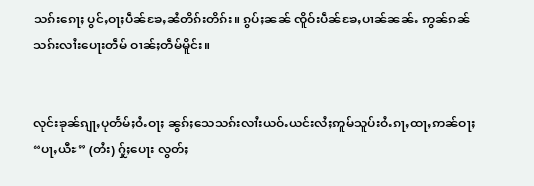သၵ်းၵေႃႈ ပွင်ႇဝႃႈပဵၼ်ၶႄႇၼႆတိၵ်းတိၵ်း။ ၵွပ်ႈၼၼ် ၸိူဝ်းပဵၼ်ၶႄႇပၢၼ်ၼၼ်ႉ ဢွၼ်ၵၼ်သၵ်းလၢႆးပေႃးတဵမ် ဝၢၼ်ႈတဵမ်မိူင်း။


လုင်းၶုၼ်ၵျႃႇပုတႅမ်ႈဝႆႉဝႃႈ ၼွၵ်ႈသေသၵ်းလၢႆးယဝ်ႉယင်းလႆႈဢူမ်သူပ်းဝႆႉၵႃႇထႃႇဢၼ်ဝႃႈ “ပႃႇယီႊ” (တႆး) ႁႂ်ႈပေႃး လွတ်ႈ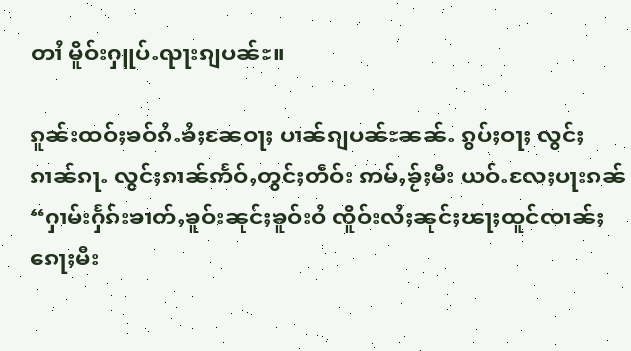တၢႆ မိူဝ်းႁူပ်ႉၺႃးၵျပၼ်ႊ။

ၵူၼ်းထဝ်ႈၶဝ်ၵႆႉၶႆႈၼႄဝႃႈ ပၢၼ်ၵျပၼ်ႊၼၼ်ႉ ၵွပ်ႈဝႃႈ လွင်ႈၵၢၼ်ၵႃႉ လွင်ႈၵၢၼ်ဢႅဝ်ႇတွင်ႈတဵဝ်း ဢမ်ႇၶႂ်ႈမီး ယဝ်ႉလႄႈပႃးၵၼ် “ႁၢမ်းႁႅၵ်းၶၢတ်ႇၶူဝ်းၼုင်ႈၶူဝ်းဝႆ ၸိူဝ်းလႆႈၼုင်ႈၽႃႈထူင်ၸၢၼ်ႈၵေႃႈမီး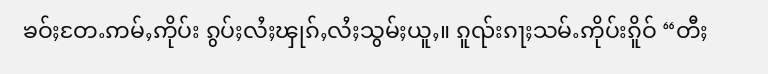ၶဝ်ႈတႄႉဢမ်ႇဢိုပ်း ၵွပ်ႈလႆႈၾုၵ်ႇလႆႈသွမ်ႈယူႇ။ ၵူၺ်းၵႃႈသမ်ႉဢိုပ်းၵိူဝ် “တီႈ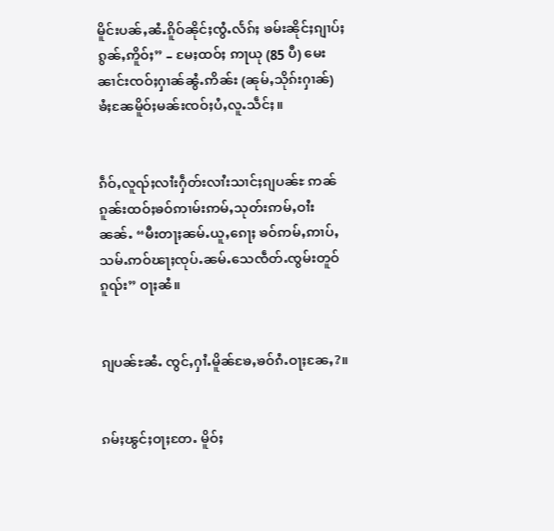မိူင်းပၼ်ႇၼႆႉၵိူဝ်ၼိုင်ႈၸွႆႉလႅၵ်ႈ ၶမ်းၼိုင်ႈၵျၢပ်ႈၵွၼ်ႇဢိူဝ်ႈ” – မႄႈထဝ်ႈ ဢႃယု (85 ပီ) မေးၼၢင်းၸဝ်ႈႁၢၼ်ၼွႆႉဢိၼ်း (ၼုမ်ႇသိုၵ်းႁၢၼ်) ၶႆႈၼႄမိူဝ်ႈမၼ်းၸဝ်ႈပႆႇလူႉသဵင်ႈ။


ၵဵဝ်ႇလူၺ်ႈလၢႆးႁဵတ်းလၢႆးသၢင်ႈၵျပၼ်ႊ ဢၼ်ၵူၼ်းထဝ်ႈၶဝ်ဢၢမ်းဢမ်ႇသုတ်းဢမ်ႇဝၢႆးၼၼ်ႉ “မီးတႃႈၼမ်ႉယူႇၵေႃႈ ၶဝ်ဢမ်ႇဢၢပ်ႇ သမ်ႉဢဝ်ၽႃႈၸုပ်ႉၼမ်ႉသေၸဵတ်ႉၸွမ်းတူဝ်ၵူၺ်း” ဝႃႈၼႆ။


ၵျပၼ်ႊၼႆႉ ၸွင်ႇႁၢႆႉမိူၼ်ၶႄႇၶဝ်ၵႆႉဝႃႈၼႄႇ?။


ၵမ်ႈၽွင်ႈဝႃႈတႄႉ မိူဝ်ႈ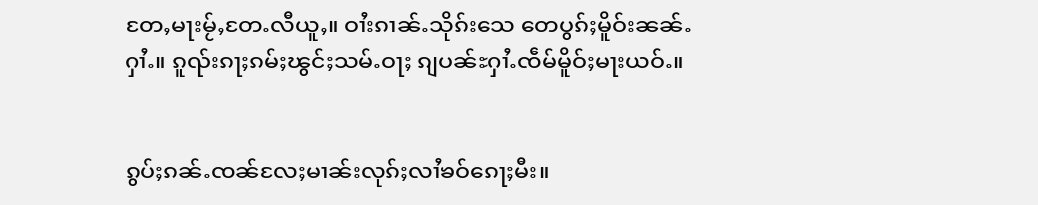တႄႇမႃးမႂ်ႇတႄႉလီယူႇ။ ဝၢႆးၵၢၼ်ႉသိုၵ်းသေ တေပွၵ်ႈမိူဝ်းၼၼ်ႉႁၢႆႉ။ ၵူၺ်းၵႃႈၵမ်ႈၽွင်ႈသမ်ႉဝႃႈ ၵျပၼ်ႊႁၢႆႉၸဵမ်မိူဝ်ႈမႃးယဝ်ႉ။


ၵွပ်ႈၵၼ်ႉၸၼ်လႄႈမၢၼ်းလုၵ်ႈလၢႆၶဝ်ၵေႃႈမီး။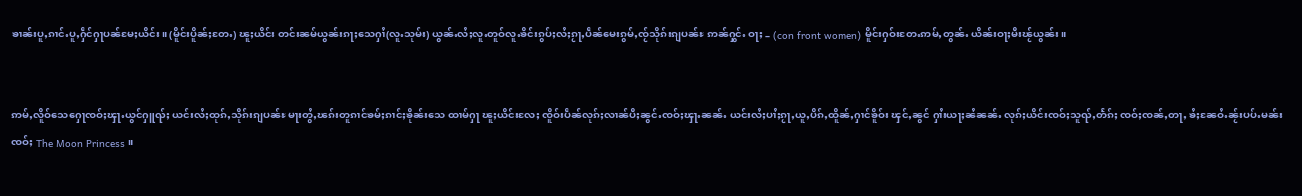ၶၢၼ်းပူႇၵၢင်ႉပူႇႁဵင်ႁႃပၼ်မႄႈယိင်း။ (မိူင်းပိူၼ်ႈတႄႉ) ၽူႈယိင်း တင်းၼမ်ယွၼ်းၵႃႈသေႁၢႆ(လူႉသုမ်း) ယွၼ်ႉလႆႈလူႉတူဝ်လူႉၶိင်းၵွပ်ႈလႆႈၵႂႃႇပဵၼ်မေးၵွမ်ႇၸႂ်သိုၵ်းၵျပၼ်ႊ ဢၼ်ႁွင်ႉ ဝႃႈ – (con front women) မိူင်းႁဝ်းတႄႉဢမ်ႇတွၼ်ႉ ယိၼ်းဝႃႈမီးၽႂ်ယွၼ်း။


ဢမ်ႇလိူဝ်သေႁေႃၸဝ်ႈၾႃႉယွင်ႁူၺ်ႈ ယင်းလႆႈထုၵ်ႇသိုၵ်းၵျပၼ်ႊ မႃးတွႆႇၽၵ်းတူၵၢင်ၶမ်ႈၵၢင်ႈၶိုၼ်းသေ ထၢမ်ႁႃ ၽူႈယိင်းလႄႈ ၸိူဝ်းပဵၼ်လုၵ်ႈလၢၼ်ပီႈၼွင်ႉၸဝ်ႈၾႃႉၼၼ်ႉ ယင်းလႆႈပၢႆႈၵႂႃႇယူႇပိၵ်ႇထိူၼ်ႇႁၢင်ၶိူဝ်း ၾင်ႇၼွင် ႁၢႆးယႃႈၼႆၼၼ်ႉ လုၵ်ႈယိင်းၸဝ်ႈသူၺ်ႇတႅၵ်ႈ ၸဝ်ႈၸၼ်ႇတႃႇ ၶႆႈၼႄဝႆႉၼႂ်းပပ်ႉမၼ်းၸဝ်ႈ The Moon Princess ။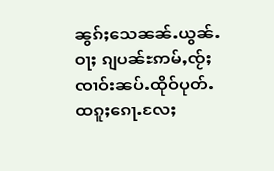ၼွၵ်ႈသေၼၼ်ႉယွၼ်ႉဝႃႈ ၵျပၼ်ႊဢမ်ႇၸႂ်ႈၸၢဝ်းၼပ်ႉထိုဝ်ပုတ်ႉထၵူႈၵေႃႉလႄႈ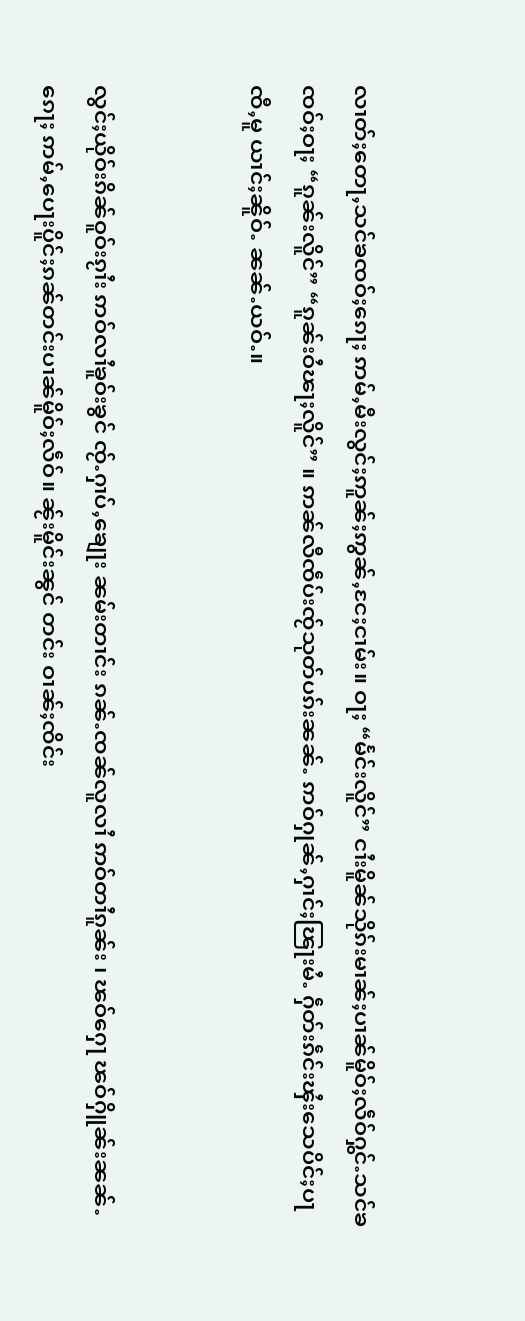လၢတ်ႈတေႃႇသင်ၶၸဝ်ႈၵေႃႈ ဢမ်ႇမီးလွင်ႈဢူၼ်ႈဢွၼ်ႇငႄႈငၢမ်း။ ဝႃႈ “မႅင်းလိူင်” ငၢႆးမိူၼ်သိုၵ်းမၢၼ်ႈပၢၼ်မိူဝ်ႈလဵဝ်ႁွင်ႉသင်ၶၸဝ်ႈဝႃႈ “ၵူၼ်းလိူင်” “ၵူၼ်းဝႆၽႃႈလိူင်” ။ ဢၼ်လီၸဵပ်းၸႂ်သုတ်ပၵ်းၼၼ်ႉ ဢဝ်ႁုၼ်ႇႁၢင်ႈၽြႃးမႆႉ ႁဵတ်းၵဵင်းၾႆးသေပိင်ႈပႃ ၸီႇမူ ယၢင်ႈၼိူဝ်ႉ ၼၼ်ႉယဝ်ႉ။


လွင်ႈယိုဝ်းၵိၼ်ဝူဝ်းၵႂၢႆး ဢဝ်လၢႆၶူဝ်းၶွင် ၸႂ်ႉႁၢပ်ႇၶျေႃး ၼမ်းတၢင်း ၵၼ်ႉၸၼ်လူလၢႆ ဢဝ်တၢႆၵူၼ်း ၊ ၽဝ်ႁေႃ ၽဝ်ႁိူၼ်းၼၼ်ႉၵေႃႈ ဢမ်ႇပေႃးပိူင်ႈၵၼ်တင်းပၢၼ်မိူဝ်ႈလဵဝ်။ ၼႂ်းမိူင်းၼွင် တင်း ဝၢၼ်ႈၸိင်း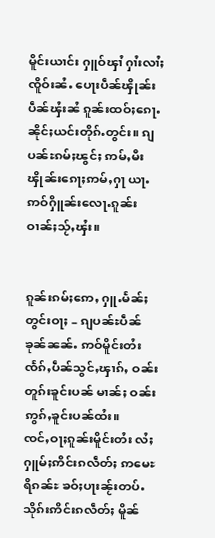မိူင်းယၢင်း ႁူဝ်ၾၢႆ ႁၢႆးလၢႆႈၸိူဝ်းၼႆႉ ပေႃးပဵၼ်ၾိုၼ်းပဵၼ်ၾႆးၼႆ ၵူၼ်းထဝ်ႈၵေႃႉၼိုင်ႈယင်းတိုၵ်ႉတွင်း။ ၵျပၼ်ႊၵမ်ႈၽွင်ႈ ဢမ်ႇမီး ၾိုၼ်းၵေႃႈဢမ်ႇႁႃ ယႃႉဢဝ်ႁိူၼ်းလေႃႉၵူၼ်းဝၢၼ်ႈသႂ်ႇၾႆး။


ၵူၼ်းၵမ်ႈဢေႇ ႁူႉမႅၼ်ႈတွင်းဝႃႈ – ၵျပၼ်ႊပဵၼ်ၶုၼ်ၼၼ်ႉ ဢဝ်မိူင်းတႆးၸႅၵ်ႇပဵၼ်သွင်ႇၾၢၵ်ႇ ဝၼ်းတူၵ်းၶူင်းပၼ် မၢၼ်ႈ ဝၼ်းဢွၵ်ႇၶူင်းပၼ်ထႆး။
ၸင်ႇဝႃႈၵူၼ်းမိူင်းတႆး လႆႈႁူမ်ႈဢိင်းၵလဵတ်ႈ ဢမေႊရိၵၼ်ႊ ၶဝ်ႈပႃးၼႂ်းတပ်ႉသိုၵ်းဢိင်းၵလဵတ်ႈ မိူၼ်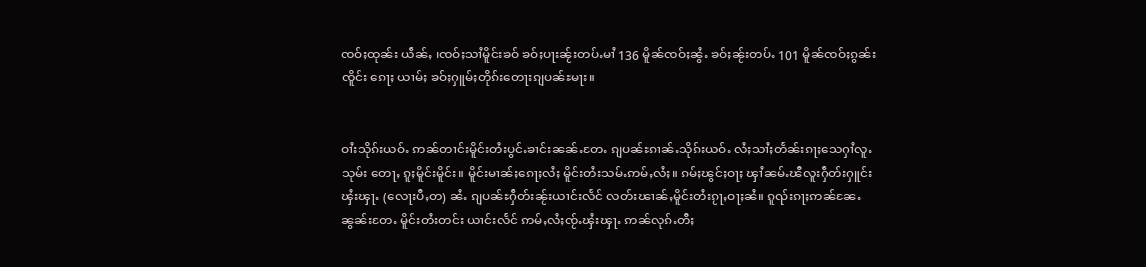ၸဝ်ႈထုၼ်း ယဵၼ်ႇ ၊ၸဝ်ႈသၢႆမိူင်းၶဝ် ၶဝ်ႈပႃးၼႂ်းတပ်ႉမၢႆ 136 မိူၼ်ၸဝ်ႈၼွႆႉ ၶဝ်ႈၼႂ်းတပ်ႉ 101 မိူၼ်ၸဝ်ႈၵွၼ်းၸိူင်း ၵေႃႈ ယၢမ်ႈ ၶဝ်ႈႁူမ်ႈတိုၵ်းတေႃးၵျပၼ်ႊမႃး။


ဝၢႆးသိုၵ်းယဝ်ႉ ဢၼ်တၢင်းမိူင်းတႆးပွင်ႉၶၢင်းၼၼ်ႉတႄႉ ၵျပၼ်ႊၵၢၼ်ႉသိုၵ်းယဝ်ႉ လႆႈသၢႆႈတႅၼ်းၵႃႈသေႁၢႆလူႉသုမ်း တေႃႇ ၵူႈမိူင်းမိူင်း။ မိူင်းမၢၼ်ႈၵေႃႈလႆႈ မိူင်းတႆးသမ်ႉဢမ်ႇလႆႈ။ ၵမ်ႈၽွင်ႈဝႃႈ ၾၢႆၼမ်ႉၽီလူးႁဵတ်းႁူင်းၾႆးၾႃႉ (လေႃးပီႇတ) ၼႆႉ ၵျပၼ်ႊႁဵတ်းၼႂ်းယၢင်းလႅင် လတ်းၽၢၼ်ႇမိူင်းတႆးၵႂႃႇဝႃႈၼႆ။ ၵူၺ်းၵႃႈဢၼ်ၼႄႉၼွၼ်းတႄႉ မိူင်းတႆးတင်း ယၢင်းလႅင် ဢမ်ႇလႆႈၸႂ်ႉၾႆးၾႃႉ ဢၼ်လုၵ်ႉတီႈ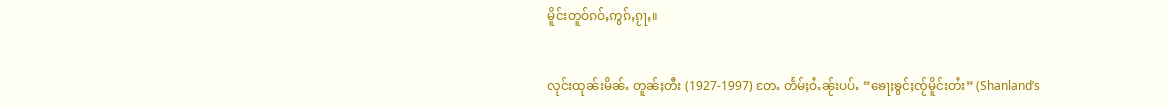မိူင်းတူဝ်ၵဝ်ႇဢွၵ်ႇၵႂႃႇ။


လုင်းထုၼ်းမိၼ်ႉ တူၼ်ႈတီး (1927-1997) တႄႉ တႅမ်ႈဝႆႉၼႂ်းပပ်ႉ “ၶေႃႈၶွင်ႈၸႂ်မိူင်းတႆး” (Shanland’s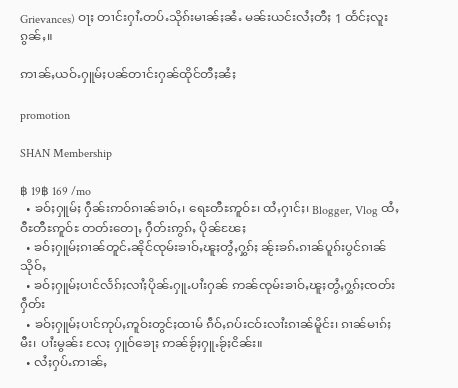Grievances) ဝႃႈ တၢင်းႁၢႆႉတပ်ႉသိုၵ်းမၢၼ်ႈၼႆႉ မၼ်းယင်းလႆႈတီႈ 1 ထႅင်ႈလူးၵွၼ်ႇ။

ဢၢၼ်ႇယဝ်ႉႁူမ်ႈပၼ်တၢင်းႁၼ်ထိုင်တီႈၼႆႈ

promotion

SHAN Membership

฿ 19฿ 169 /mo
  • ၶဝ်ႈႁူမ်ႈ ႁဵၼ်းဢဝ်ၵၢၼ်ၶၢဝ်ႇ၊ ရေႊတီႊဢူဝ်ႊ၊ ထႆႇႁၢင်ႈ၊ Blogger, Vlog ထႆႇဝီႊတီႊဢူဝ်ႊ တတ်းတေႃႇ ႁဵတ်းဢွၵ်ႇ ပိုၼ်ၽႄႈ
  • ၶဝ်ႈႁူမ်ႈၵၢၼ်တူင်ႉၼိုင်ၸုမ်းၶၢဝ်ႇၽူႈတွႆႇႁွၵ်ႈ ၼႂ်းၶၵ်ႉၵၢၼ်ပူၵ်းပွင်ၵၢၼ်သိုဝ်ႇ
  • ၶဝ်ႈႁူမ်ႈပၢင်လႅၵ်ႈလၢႆႈပိုၼ်ႉႁူႉပၢႆးႁၼ် ဢၼ်ၸုမ်းၶၢဝ်ႇၽူႈတွႆႇႁွၵ်ႈၸတ်းႁဵတ်း
  • ၶဝ်ႈႁူမ်ႈပၢင်ဢုပ်ႇဢူဝ်းတွင်ႈထၢမ် ၵဵဝ်ႇၵပ်းငဝ်းလၢႆးၵၢၼ်မိူင်း၊ ၵၢၼ်မၢၵ်ႈမီး၊ ပၢႆးမွၼ်း လႄႈ ႁူဝ်ၶေႃႈ ဢၼ်ၶႂ်ႈႁူႉၶႂ်ႈငိၼ်း။
  • လႆႈႁပ်ႉဢၢၼ်ႇ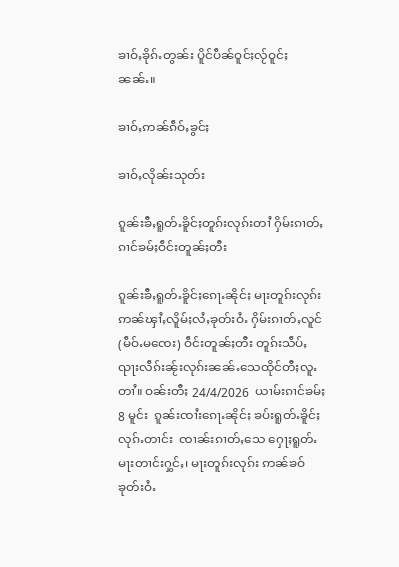ၶၢဝ်ႇၶိုၵ်ႉတွၼ်း ပိူင်ပဵၼ်ဝူင်ႈလႂ်ဝူင်ႈ ၼၼ်ႉ။

ၶၢဝ်ႇဢၼ်ၵဵဝ်ႇၶွင်ႈ

ၶၢဝ်ႇလိုၼ်းသုတ်း

ၵူၼ်းၶီႇရူတ်ႉၶိူင်ႈတူၵ်းလုၵ်းတၢႆ ႁိမ်းၵၢတ်ႇၵၢင်ၶမ်ႈဝဵင်းတူၼ်ႈတီး

ၵူၼ်းၶီႇရူတ်ႉၶိူင်ႈၵေႃႉၼိုင်ႈ မႃးတူၵ်းလုၵ်းဢၼ်ၾၢႆႇလိူမ်ႈလႆႇၶုတ်းဝႆႉ ႁိမ်းၵၢတ်ႇလူင် (မဵဝ်ႉမၸေး) ဝဵင်းတူၼ်ႈတီး တူၵ်းသဵပ်ႇၺႃးလဵၵ်းၼႂ်းလုၵ်းၼၼ်ႉသေထိုင်တီႈလူႉတၢႆ။ ဝၼ်းတီႈ 24/4/2026  ယၢမ်းၵၢင်ၶမ်ႈ 8 မူင်း  ၵူၼ်းၸၢႆးၵေႃႉၼိုင်ႈ ၶပ်းရူတ်ႉၶိူင်ႈ လုၵ်ႉတၢင်း  ၸၢၼ်းၵၢတ်ႇသေ ႁေႃႈရူတ်ႉမႃးတၢင်းႁွင်ႇ၊ မႃးတူၵ်းလုၵ်း ဢၼ်ၶဝ်ၶုတ်းဝႆႉ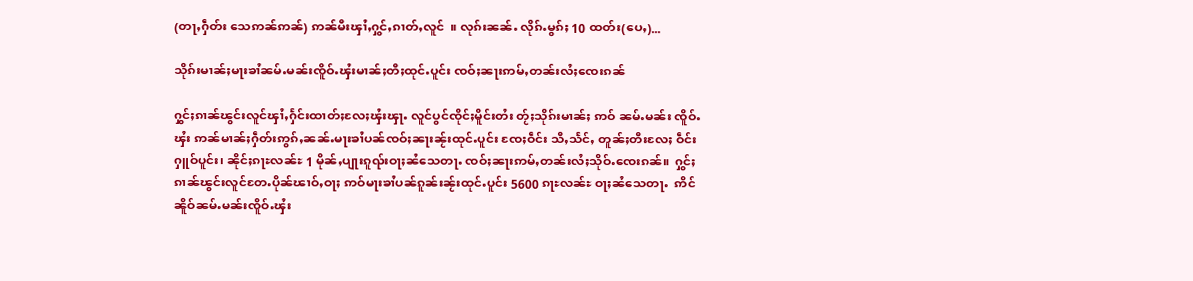(တႃႇႁဵတ်း သေဢၼ်ဢၼ်) ဢၼ်မီးၾၢႆႇႁွင်ႇၵၢတ်ႇလူင်  ။ လုၵ်းၼၼ်ႉ လိုၵ်ႉမွၵ်ႈ 10 ထတ်း(ပေႇ)...

သိုၵ်းမၢၼ်ႈမႃးၶၢႆၼမ်ႉမၼ်းၸိူဝ်ႉၾႆးမၢၼ်ႈတီႈထုင်ႉပူင်း ၸဝ်ႈၼႃးဢမ်ႇတၼ်းလႆႈၸေးၵၼ်

ႁွင်ႈၵၢၼ်ၽွင်းလူင်ၾၢႆႇႁႅင်းထၢတ်ႈလႄႈၾႆးၾႃႉ လူင်ပွင်ၸိုင်ႈမိူင်းတႆး တႂ်ႈသိုၵ်းမၢၼ်ႈ ဢဝ် ၼမ်ႉမၼ်း ၸိူဝ်ႉၾႆး ဢၼ်မၢၼ်ႈႁဵတ်းဢွၵ်ႇၼၼ်ႉမႃးၶၢႆပၼ်ၸဝ်ႈၼႃးၼႂ်းထုင်ႉပူင်း ၸႄႈဝဵင်း သီႇသႅင်ႇ တူၼ်ႈတီးလႄႈ ဝဵင်းႁူဝ်ပူင်း၊ ၼိုင်ႈၵႃႊလၼ်ႊ 1 မိုၼ်ႇပျႃးၵူၺ်းဝႃႈၼႆသေတႃႉ ၸဝ်ႈၼႃးဢမ်ႇတၼ်းလႆႈသိုဝ်ႉၸေးၵၼ်။  ႁွင်ႈၵၢၼ်ၽွင်းလူင်တႄႉပိုၼ်ၽၢဝ်ႇဝႃႈ ဢဝ်မႃးၶၢႆပၼ်ၵူၼ်းၼႂ်းထုင်ႉပူင်း 5600 ၵႃႊလၼ်ႊ ဝႃႈၼႆသေတႃႉ  ဢိင်ၼိူဝ်ၼမ်ႉမၼ်းၸိူဝ်ႉၾႆး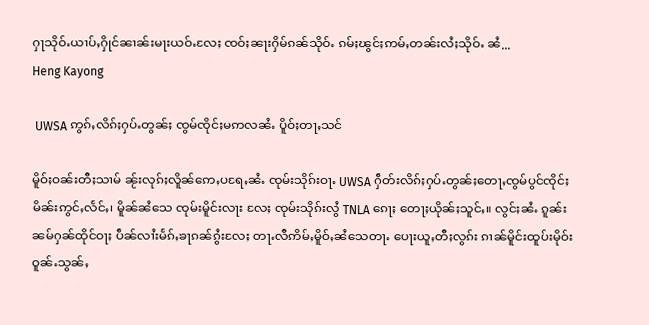ႁႃသိုဝ်ႉယၢပ်ႇႁိုင်ၼၢၼ်းမႃးယဝ်ႉလႄႈ ၸဝ်ႈၼႃးႁိမ်ၵၼ်သိုဝ်ႉ ၵမ်ႈၽွင်ႈဢမ်ႇတၼ်းလႆႈသိုဝ်ႉ ၼႆ...
Heng Kayong

 UWSA ဢွၵ်ႇလိၵ်ႈႁပ်ႉတွၼ်ႈ ၸွမ်ၸိုင်ႈမဢလၼႆႉ ပိူဝ်ႈတႃႇသင်

မိူဝ်ႈဝၼ်းတီႈသၢမ် ၼႂ်းလုၵ်ႈလိူၼ်ဢေႇပရႄႇၼႆႉ ၸုမ်းသိုၵ်းဝႃႉ UWSA ႁဵတ်းလိၵ်ႈႁပ်ႉတွၼ်ႈတေႃႇၸွမ်ပွင်ၸိုင်ႈမိၼ်းဢွင်ႇလႅင်ႇ၊ မိူၼ်ၼႆသေ ၸုမ်းမိူင်းလႃး လႄႈ ၸုမ်းသိုၵ်းလွႆ TNLA ၵေႃႈ တေႃႈယိုၼ်ႈသူင်ႇ။ လွင်ႈၼႆႉ ၵူၼ်းၼမ်ႁၼ်ထိုင်ဝႃႈ ပဵၼ်လၢႆးမႅၵ်ႇၶႃၵၼ်ၵွႆးလႄႈ တႃႉလီဢိမ်ႇမိူဝ်ႇၼႆသေတႃႉ ပေႃးယူႇတီႈလွၵ်း ၵၢၼ်မိူင်းထူပ်းမိုဝ်းဝူၼ်ႉသွၼ်ႇ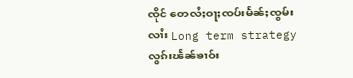ၸိုင် တေလႆႈဝႃႈၸပ်းမႅၼ်ႈၸွမ်းလၢႆး Long term strategy လွၵ်းၽႅၼ်ၶၢဝ်း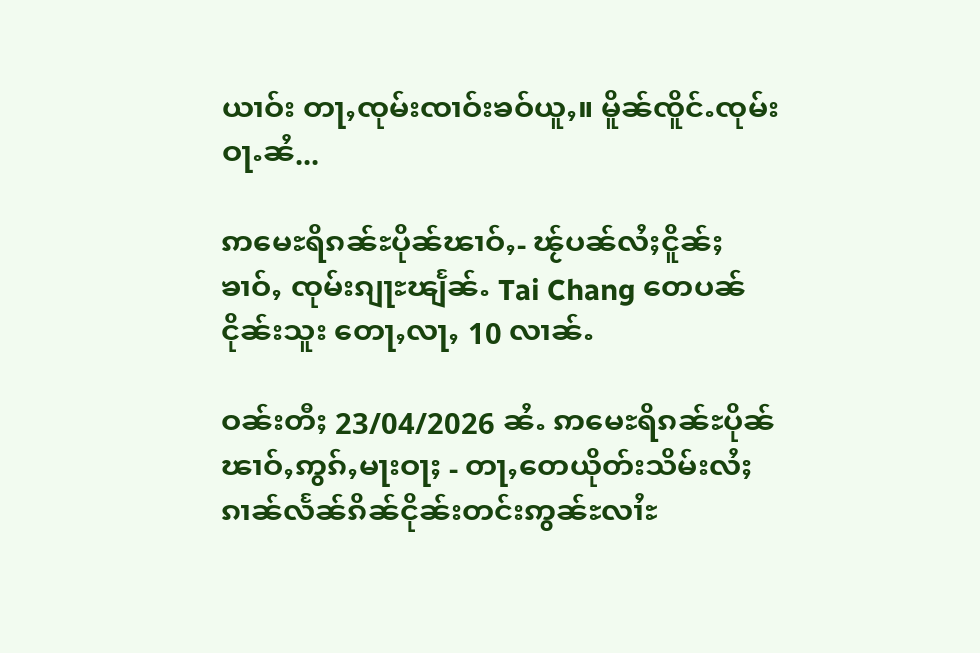ယၢဝ်း တႃႇၸုမ်းၸၢဝ်းၶဝ်ယူႇ။ မိူၼ်ၸိူင်ႉၸုမ်းဝႃႉၼႆ...

ဢမေႊရိၵၼ်ႊပိုၼ်ၽၢဝ်ႇ- ၽႂ်ပၼ်လႆႈငိူၼ်ႈၶၢဝ်ႇ ၸုမ်းၵျႃႊၽျႅၼ်ႉ Tai Chang တေပၼ်ငိုၼ်းသူး တေႃႇလႃႇ 10 လၢၼ်ႉ

ဝၼ်းတီႈ 23/04/2026 ၼႆႉ ဢမေႊရိၵၼ်ႊပိုၼ်ၽၢဝ်ႇဢွၵ်ႇမႃးဝႃႈ - တႃႇတေယိုတ်းသိမ်းလႆႈ ၵၢၼ်လႅၼ်ၵိၼ်ငိုၼ်းတင်းဢွၼ်ႊလၢႆႊ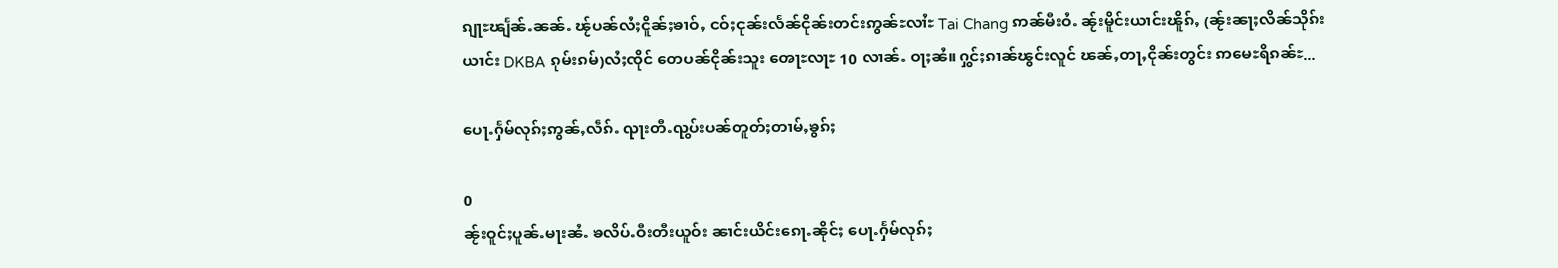ၵျႃႊၽျႅၼ်ႉၼၼ်ႉ ၽႂ်ပၼ်လႆႈငိူၼ်ႈၶၢဝ်ႇ ငဝ်ႈငုၼ်းလႅၼ်ငိုၼ်းတင်းဢွၼ်ႊလၢႆႊ Tai Chang ဢၼ်မီးဝႆႉ ၼႂ်းမိူင်းယၢင်းၽိူၵ်ႇ (ၼႂ်းၼႃႈလိၼ်သိုၵ်းယၢင်း DKBA ၵုမ်းၵမ်)လႆႈၸိုင် တေပၼ်ငိုၼ်းသူး ၻေႃႊလႃႊ 10 လၢၼ်ႉ ဝႃႈၼႆ။ ႁွင်ႈၵၢၼ်ၽွင်းလူင် ၽၼ်ႇတႃႇငိုၼ်းတွင်း ဢမေႊရိၵၼ်ႊ...

ပေႃႉႁႅမ်လုၵ်ႈဢွၼ်ႇလဵၵ်ႉ ၺႃးတီႉၺွပ်းပၼ်တူတ်ႈတၢမ်ႇၶွၵ်ႈ

0
ၼႂ်းဝူင်ႈပူၼ်ႉမႃးၼႆႉ ၶလိပ်ႉဝီးတီးယူဝ်း ၼၢင်းယိင်းၵေႃႉၼိုင်ႈ ပေႃႉႁႅမ်လုၵ်ႈ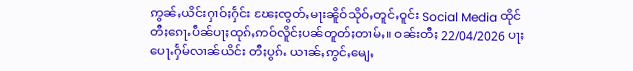ဢွၼ်ႇယိင်းႁၢဝ်ႈႁႅင်း ၽႄႈၸွတ်ႇမႃးၼိူဝ်သိုဝ်ႇတူင်ႇဝူင်း Social Media ထိုင်တီႈၵေႃႉပဵၼ်ပႃႈထုၵ်ႇဢဝ်လိူင်ႈပၼ်တူတ်ႈတၢမ်ႇ။ ဝၼ်းတီႈ 22/04/2026 ပႃႈပေႃႉႁႅမ်လၢၼ်ယိင်း တီႈပွၵ်ႉ ယၢၼ်ႇဢွင်ႇမျေႇ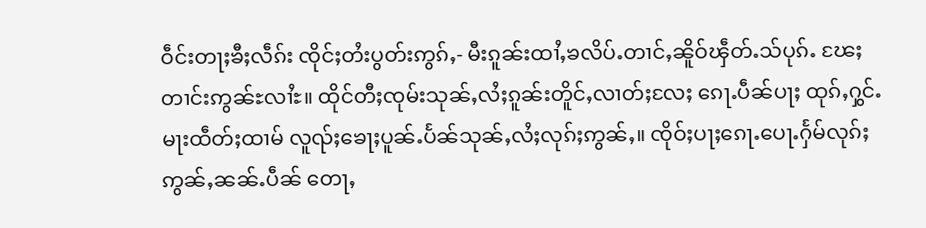ဝဵင်းတႃႈၶီႈလဵၵ်း ၸိုင်ႈတႆးပွတ်းဢွၵ်ႇ- မီးၵူၼ်းထၢႆႇၶလိပ်ႉတၢင်ႇၼိူဝ်ၾဵတ်ႉသ်ပုၵ်ႉ ၽႄႈတၢင်းဢွၼ်ႊလၢႆႊ။ ထိုင်တီႈၸုမ်းသုၼ်ႇလႆႈၵူၼ်းတိူင်ႇလၢတ်ႈလႄႈ ၵေႃႉပဵၼ်ပႃႈ ထုၵ်ႇႁွင်ႉမႃးထဵတ်ႈထၢမ် လူၺ်ႈၶေႃႈပူၼ်ႉပႅၼ်သုၼ်ႇလႆႈလုၵ်ႈဢွၼ်ႇ။ ၸိုဝ်ႈပႃႈၵေႃႉပေႃႉႁႅမ်လုၵ်ႈဢွၼ်ႇၼၼ်ႉပဵၼ် တေႃႇ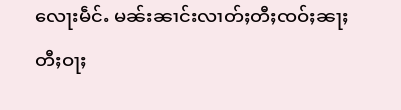လေႃးမဵင်ႉ မၼ်းၼၢင်းလၢတ်ႈတီႈၸဝ်ႈၼႃႈတီႈဝႃႈ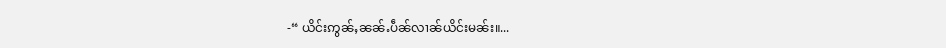-“ ယိင်းဢွၼ်ႇၼၼ်ႉပဵၼ်လၢၼ်ယိင်းမၼ်း။...